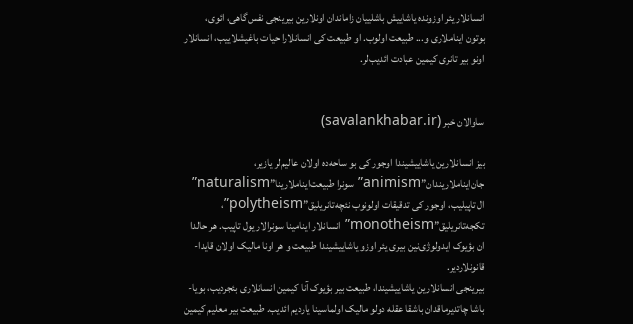انسانلار یئر اوزونده یاشاییش باشلییان زاماندان اونلارین بیرینجی نفس‌گاهی، ائوی، بوتون ایناملاری و... طبیعت اولوب. او طبیعت کی انسانلارا حیات باغیشلاییب، انسانلار اونو بیر تانری کیمین عبادت ائدیب‌لر.


ساوالان خبر (savalankhabar.ir)

بیز انسانلارین یاشاییشیندا اوجور کی بو ساحه‌ده اولان عالیم‌لر یازیر، جان‌ایناملاریندان”animism” سونرا طبیعت‌ایناملارینا”naturalism” ال تاپیلیب، اوجور کی تدقیقات اولونوب نئچه‌تانریلیق”polytheism”، تکجه‌تانریلیق”monotheism” انسانلار اینامینا سونرالار یول تاپیب. هر حالدا ان بؤیوک ایدولوژی‌نین بیری یئر اوزو یاشاییشیندا طبیعت و هر اونا مالیک اولان قایدا-قانونلاردیر.
بیرینجی انسانلارین یاشاییشیندا، طبیعت بیر بؤیوک آنا کیمین انسانلاری بئجردیب، بویا-باشا چاتدیرماقدان باشقا عقله دولو مالیک اولماسینا یاردیم ائدیب. طبیعت بیر معلیم کیمین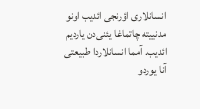انسانلاری اؤرنجی ائدیب اونو مدنییته چاتماغا یئنی‌دن یاردیم ائدیب. آمما انسانلاردا طبیعتی آنا یوردو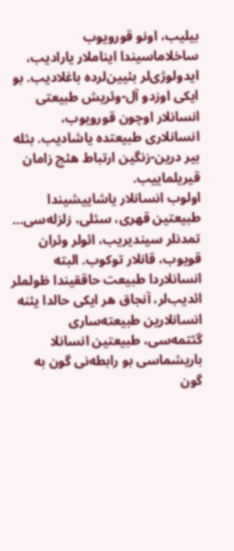بیلیب، اونو قورویوب ساخلاماسیندا ایناملار یارادیب، ایدولوژی‌لر بئیین‌لرده باغلادیب. بو ایکی اوزدو آل-وئریش طبیعتی انسانلار اوچون قورویوب، انسانلاری طبیعتده یاشادیب. بئله بیر درین-زنگین ارتباط هئچ زامان قیریلماییب.
اولوب انسانلار یاشاییشیندا طبیعتین قهری، سئلی، زلزله‌سی… تمدنلر سیندیریب، ائولر وئران قویوب، قانلار توکوب. البته انسانلاردا طبیعت حاققیندا ظولملر ائدیب‌لر، آنجاق هر ایکی حالدا یئنه انسانلارین طبیعته‌ساری گئتمه‌سی، طبیعتین انسانلا باریشماسی بو رابطه‌نی گون به گون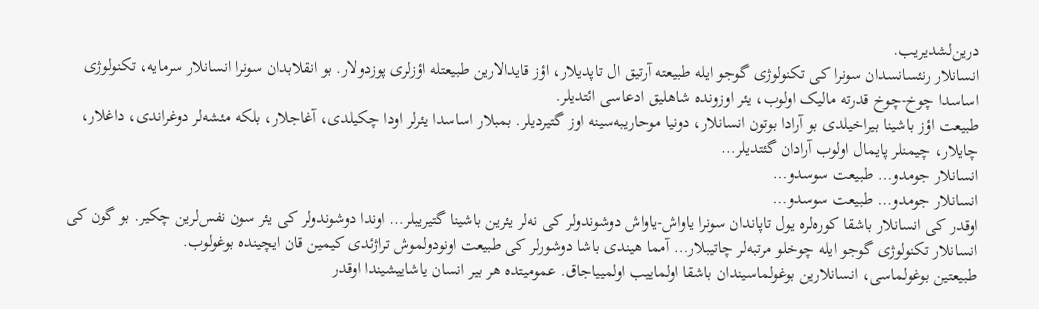درین‌لشدیریب.
انسانلار رنئسانسدان سونرا کی تکنولوژی گوجو ایله طبیعته آرتیق ال تاپدیلار، اؤز قایدالارین طبیعتله اؤزلری پوزدولار. بو انقلابدان سونرا انسانلار سرمایه، تکنولوژی اساسدا چوخ-چوخ قدرته مالیک اولوب، یئر اوزونده شاهلیق ادعاسی ائتدیلر.
طبیعت اؤز باشینا بیراخیلدی بو آرادا بوتون انسانلار، دونیا موحاریبه‌سینه اوز گتیردیلر. بمبلار اساسدا یئرلر اودا چکیلدی، آغاجلار، بلکه مئشه‌لر دوغراندی، داغلار، چایلار، چیمنلر پایمال اولوب آرادان گئتدیلر…
انسانلار جومدو… طبیعت سوسدو…
انسانلار جومدو… طبیعت سوسدو…
اوقدر کی انسانلار باشقا کوره‌لره یول تاپاندان سونرا یاواش-یاواش دوشوندولر کی نه‌لر یئرین باشینا گتیریبلر… اوندا دوشوندولر کی یئر سون نفس‌لرین چکیر. بو گون کی انسانلار تکنولوژی گوجو ایله چوخلو مرتبه‌لر چاتیبلار… آمما هیندی باشا دوشورلر کی طبیعت اونودولموش تراژئدی کیمین قان ایچینده بوغولوب.
طبیعتین بوغولماسی، انسانلارین بوغولماسیندان باشقا اولماییب اولمییاجاق. عمومیتده هر بیر انسان یاشاییشیندا اوقدر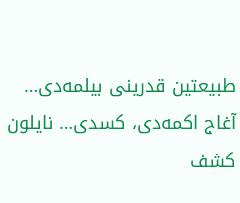طبیعتین قدرینی بیلمه‌دی… آغاج اکمه‌دی، کسدی… نایلون کشف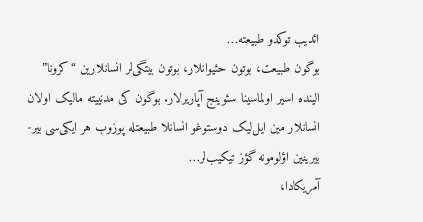ائدیب توکدو طبیعته…
بوگون طبیعت، بوتون حئیوانلار، بوتون بیتگی‌لر انسانلارین “کرونا” الینده اسیر اولماسینا سئوینج آپاریرلار. بوگون کی مدنییته مالیک اولان انسانلار مین ایل‌لیک دوستوغو انسانلا طبیعتله پوزوب هر ایکی‌سی بیر-بیرینین اؤلومونه گؤز تیکیب‌لر…
آمریکادا،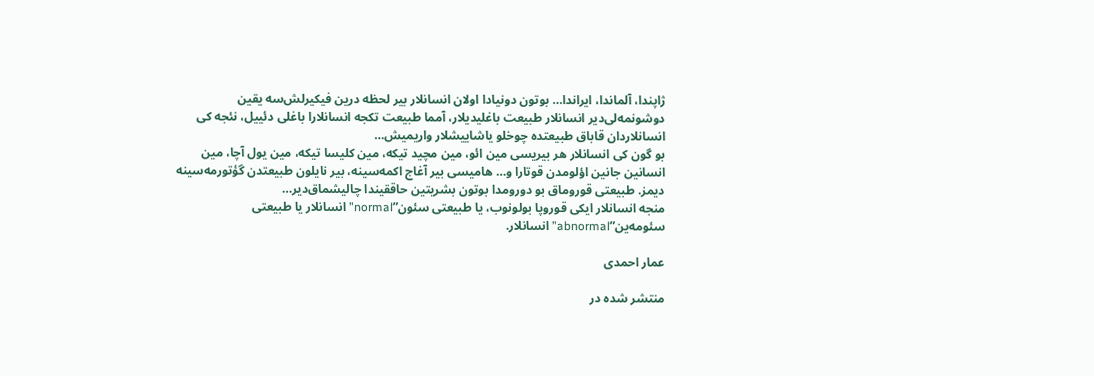ژاپندا، آلماندا، ایراندا… بوتون دونیادا اولان انسانلار بیر لحظه درین فیکیرلش‌سه یقین دوشونمه‌لی‌دیر انسانلار طبیعت باغلیدیلار، آمما طبیعت تکجه انسانلارا باغلی دئییل، نئجه کی انسانلاردان قاباق طبیعتده چوخلو یاشاییشلار واریمیش…
بو گون کی انسانلار هر بیریسی مین ائو، مین مچید تیکه، مین کلیسا تیکه، مین یول آچا، مین انسانین جانین اؤلومدن قوتارا و… هامیسی بیر آغاج اکمه‌سینه، بیر نایلون طبیعتدن گؤتورمه‌سینه دیمز. طبیعتی قوروماق بو دورومدا بوتون بشریتین حاققیندا چالیشماق‌دیر…
منجه انسانلار ایکی قوروپا بولونوب، یا طبیعتی سئون”normal”انسانلار یا طبیعتی سئومه‌ین”abnormal” انسانلار.

عمار احمدی

منتشر شده در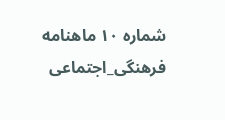شماره ۱۰ ماهنامه فرهنگی_اجتماعی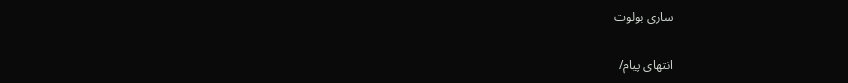ساری بولوت

انتهای پیام/